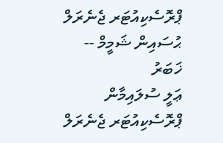ޕްރޮސެކިއުޓަރ ޖެނެރަލް ޙުސައިން ޝަމީމް --
ޚަބަރު
ޢަލީ ސުލައިމާން
ޕްރޮސެކިއުޓަރ ޖެނެރަލް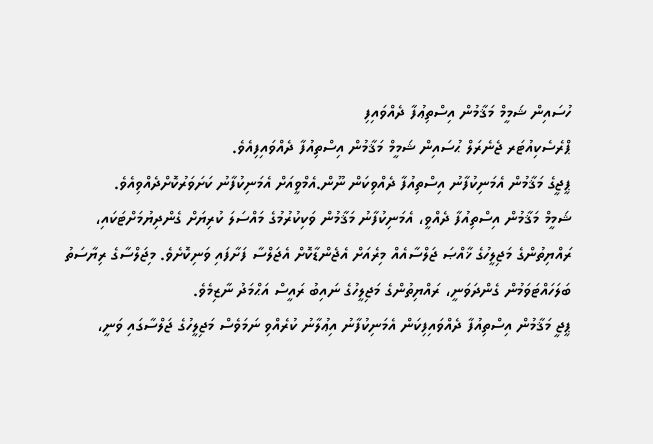ހުސައިން ޝަމީމް މަޤާމުން އިސްތިޢުފާ ދެއްވައިފި
ޕްރެސެކިއުޓަރ ޖެނެރަލް ޙުސައިން ޝަމީމް މަޤާމުން އިސްތިއުފާ ދެއްވައިފިއެވެ.
ޕީޖީގެ މަޤާމުން އެމަނިކުފާނު އިސްތިއުފާ ދެއްވިކަން ނޫން.އެމްވީއަށް އެމަނިކުފާނު ކަށަވަރުކޮށްދެއްވިއެވެ.
ޝަމީމް މަޤާމުން އިސްތިއުފާ ދެއްވީ، އެމަނިކުފާނު މަޤާމުން ވަކިކުރުމުގެ މައްސަލަ ކުރިޔަށް ގެންދިޔުމަށްޓަކައި، ރައްޔިތުންގެ މަޖިލީހުގެ ޚާއްޞަ ޖަލްސާއެއް މިރެއަށް އެޖެންޑާކޮށް އެޖަލްސާ ފަށާފައި ވަނިކޮށެވެ. މިޖަލްސާގެ ރިޔާސަތު ބަލަހައްޓަވަމުން ގެންދަވަނީ، ރައްޔިތުންގެ މަޖިލީހުގެ ނައިބު ރައީސް އަޙްމަދު ނާޒިމެވެ.
ޕީޖީ މަޤާމުން އިސްތިއުފާ ދެއްވައިފިކަން އެމަނިކުފާނު އިޢުލާނު ކުރެއްވި ނަމަވެސް މަޖިލީހުގެ ޖަލްސާގައި ވަނީ،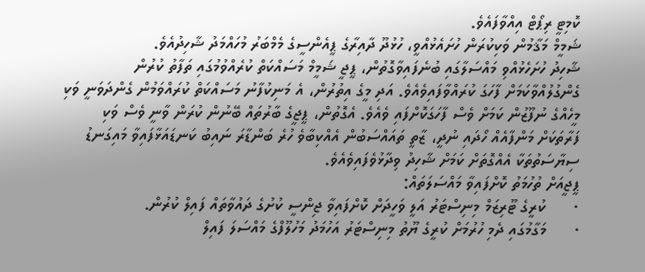ކޮމިޓީ ރިޕޯޓް އިއްވާފައެވެ.
ޝަމީމް މަޤާމުން ވަކިކުރަން ހުށައެޅުއްވީ، ހުޅުދޫ ދާއިރާގެ ޕީއެންސީގެ މެމްބަރު މުހައްމަދު ޝާހިދުއެވެ.
ޝާހިދު ހުށަހެޅުއްވި މައްސަލާގައި ބުނެފައިވާގޮތުން، ޕީޖީ ޝަމީމް މަސައްކަތް ކުރެއްވުމުގައި ތަފާތު ކުރުން ގެންގުލުއްވާކަމަށް ފާހަގަ ކުރައްވާފައިވެއެވެ. އަދި މީގެ އިތުރުން، އެ މަނިކުފާނު މަސައްކަތް ކުރައްވަމުން ގެންދަވަނީ ވަކި މީހެއްގެ ނުފޫޒުން ކަމަށް ވެސް ފާހަގަކޮށްފައި ވެއެވެ. އެގޮތުން، ޕީޖީގެ ބާރުތައް ބޭނުން ކުރަން ވާނީ ވެސް ވަކި ފަރާތަކަށް މަންފާއެއް ހޯދައި ނުދީ، ޒާތީ ތައައްސަބުން އެއްކިބާވެ ހުރެ ބަންޑާރަ ނައިބު ކަނޑައަޅާފައިވާ މައިގަނޑު ސިޔާސަތުތަކާ އެއްގޮތަށް ކަމަށް ޝާހިދު ވިދާޅުވެފައިވެއެވެ.
ޕީޖީއަށް ތުހުމަތު ކޮށްފައިވާ މައްސަލަތައް:
·      ކުރީގެ ޓޫރިޒަމް މިނިސްޓަރު އަލީ ވަހީދަށް ކޮށްފައިވާ ޖިންސީ ކުށުގެ ދައުވާތައް ފައިލް ކުރުން.
·      މަގާމުގައި ދެމި ހުރުމަށް ކުރީގެ ޔޫތު މިނިސްޓަރު އަހުމަދު މަހުލޫފްގެ މައްސަލަ ފައިލް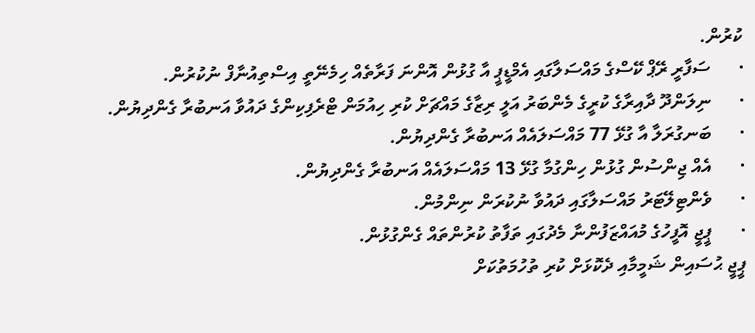ކުރުން.
·      ސަފާރީ ރޭޕް ކޭސްގެ މައްސަލާގައި އެމްޑީޕީ އާ ގުޅުން އޮންނަ ފަރާތެއް ހިމެނޭތީ އިސްތިއުނާފް ނުކުރުން.
·      ނިލަންދޫ ދާއިރާގެ ކުރީގެ މެންބަރު އަލީ ރިޒާގެ މައްޗަށް ކުރި ހިއުމަން ޓްރެފިކިންގެ ދައުވާ އަނބުރާ ގެންދިޔުން.
·      ބަނގުރަލާ އާ ގުޅޭ 77 މައްސަލައެއް އަނބުރާ ގެންދިޔުން.
·      އެއް ޖިންސުން ގުޅުން ހިންގުމާ ގުޅޭ 13 މައްސަލައެއް އަނބުރާ ގެންދިޔުން.
·      ވެންޓިލޭޓަރު މައްސަލާގައި ދައުވާ ނުކުރަން ނިންމުން.
·      ޕީޖީ އޮފީހުގެ މުއައްޒަފުންނާ މެދުގައި ތަފާތު ކުރުންތައް ގެންގުޅުން.
ޕީޖީ ޙުސައިން ޝަމީމާއި ދެކޮޅަށް ކުރި ތުހުމަތުކަށް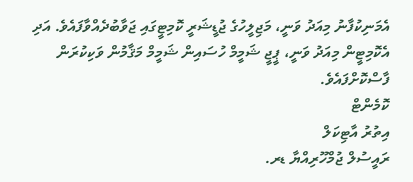އެމަނިކުފާނު މިއަދު ވަނީ، މަޖިލީހުގެ ޖުޑީޝަރީ ކޮމިޓީގައި ޖަވާބުދެއްވާފައެވެ. އަދި އެކޮމިޓީން މިއަދު ވަނީ، ޕީޖީ ޝަމީމް ހުސައިން ޝަމީމް މަޤާމުން ވަކިކުރަން ފާސްކޮށްފައެވެ.
ކޮމެންޓް
އިތުރު އާޓިކަލް
ރައީސުލް ޖުމްހޫރިއްޔާ ޑރ.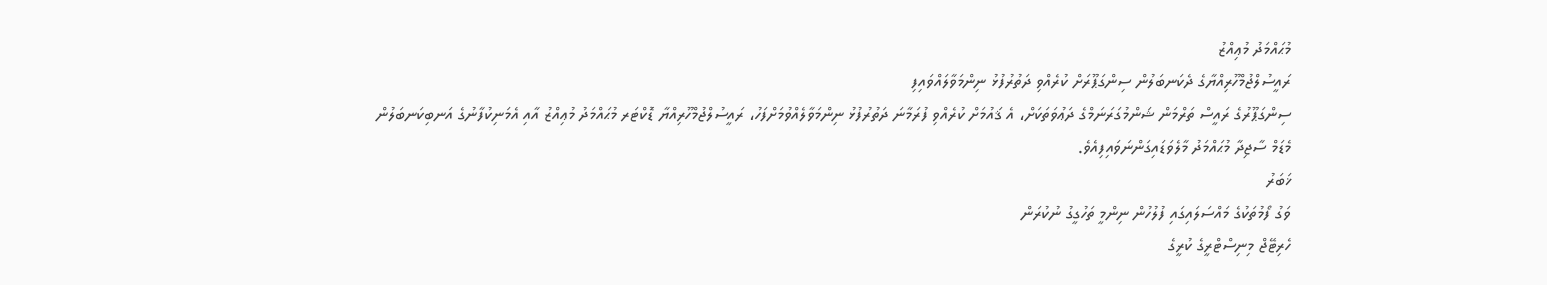މުޙައްމަދު މުޢިއްޒު
ރައީސުލްޖުމްހޫރިއްޔާގެ ދެކަނބަލުން ސިންގަޕޫރަށް ކުރެއްވި ދަތުރުފުޅު ނިންމަވާލައްވައިފި
ސިންގަޕޫރުގެ ރައީސް ތަރްމަން ޝަންމުގަރަނަމްގެ ދަޢުވަތަކަށް، އެ ޤައުމަށް ކުރެއްވި ފުރަމާނަ ދަތުރުފުޅު ނިންމަވާލެއްވުމަށްފަހު، ރައީސުލްޖުމްހޫރިއްޔާ ޑޮކްޓަރ މުޙައްމަދު މުޢިއްޒު އާއި އެމަނިކުފާނުގެ އަނބިކަނބަލުން މެޑަމް ސާޖިދާ މުޙައްމަދު މާލެވަޑައިގަންނަވައިފިއެވެ.
ޚަބަރު
ވަގު ފޯމުތަކުގެ މައްސަލައިގައި ފުލުހުން ނިންމީ ތަހުގީގު ނުކުރަން
ހެރިޓޭޖް މިނިސްޓްރީގެ ކުރީގެ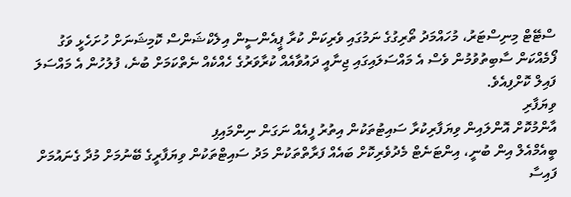ސްޓޭޓް މިނިސްޓަރު، މުހައްމަދު ތޯރިގުގެ ނަމުގައި ވެރިކަން ކުރާ ޕީއެންސީން އިލެކްޝަންސް ކޮމިޝަނަށް ހުށަހެޅީ ވަގު ފޯމެއްކަން ސާބިތުވުމުން ވެސް އެ މައްސަލައިގައި ޖިނާއީ ދައުވާއެއް ކުރާވަރުގެ ހެއްކެއް ނެތްކަމަށް ބުނެ، ފުލުހުން އެ މައްސަލަ ފައިލް ކޮށްފިއެވެ.
ވިޔަފާރި
އާންމުކޮށް އޮންލައިން ވިޔަފާރިކުރާ ސައިޓުތަކުން އިތުރު ފީއެއް ނަގަން ނިންމައިފި
ބީއެމްއެލް އިން ބުނީ، އިންޓަނެޓް މެދުވެރިކޮށް ބައެއް ފަރާތްތަކުން މަދު ސައިޓްތަކުން ވިޔަފާރީގެ ބޭނުމަށް މުދާ ގެނައުމަށް ފައިސާ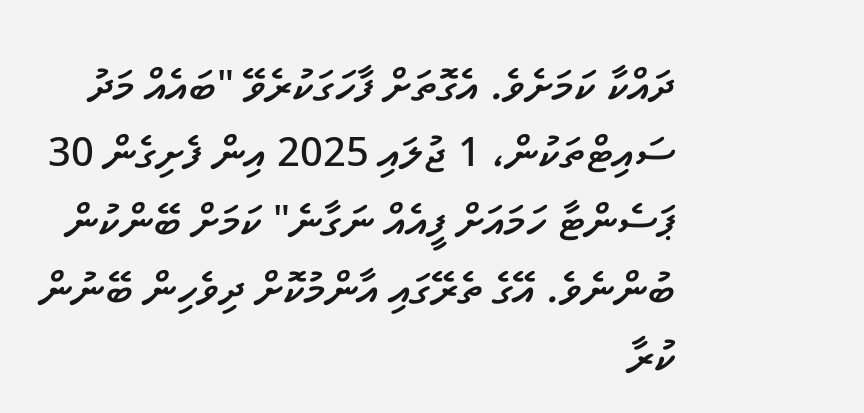ދައްކާ ކަމަށެވެ. އެގޮތަށް ފާހަގަކުރެވޭ "ބައެއް މަދު ސައިޓްތަކުން، 1 ޖުލައި 2025 އިން ފެށިގެން 30 ޕަސެންޓާ ހަމައަށް ފީއެއް ނަގާނެ" ކަމަށް ބޭންކުން ބުންނެވެ. އޭގެ ތެރޭގައި އާންމުކޮށް ދިވެހިން ބޭނުން ކުރާ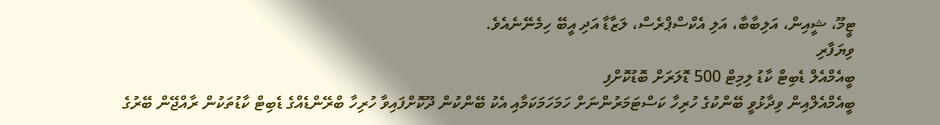ޓީމޫ، ޝީއިން، އަލިބާބާ، އަލި އެކްސްޕްރެސް، ލަޒާޑާ އަދި އީބޭ ހިމެނޭނެއެވެ.
ވިޔަފާރި
ބީއެމްއެލް ޑެބިޓް ކާޑު ލިމިޓް 500 ޑޮލަރަށް ބޮޑުކޮށްފި
ބީއެމްއެލްއިން ވިދާޅުވީ ބޭންކުގެ ހުރިހާ ކަސްޓަމަރުންނަށް ހަމަހަމަކަމާއި އެކު ބޭންކުން ދޫކޮށްފައިވާ ހުރިހާ ބްރޭންޑެއްގެ ޑެބިޓް ކާޑުތަކުން ރާއްޖޭން ބޭރުގެ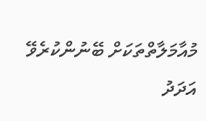މުއާމަލާތްތަކަށް ބޭނުންކުރެވޭ އަދަދު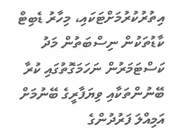އިތުރުކުރުމަށްޓަކައި، މިހާރު ޑެބިޓް ކާޑުތަކުން ނިސްބަތުން މަދު ކަސްޓަމަރުން ނަހަމަގޮތުގައި ކުރާ ބޭނުންތަކާއި ވިޔަފާރީގެ ބޭނުމަށް އަމިއްލަ ފަރުދުންގެ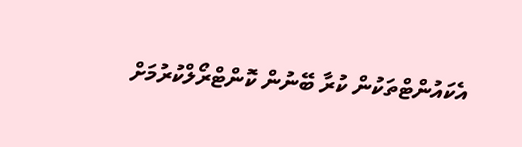އެކައުންޓްތަކުން ކުރާ ބޭނުން ކޮންޓްރޯލްކުރުމަށް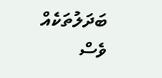ބަދަލުތަކެއް ވެސް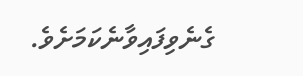ގެނެވިފައިވާނެކަމަށެވެ.